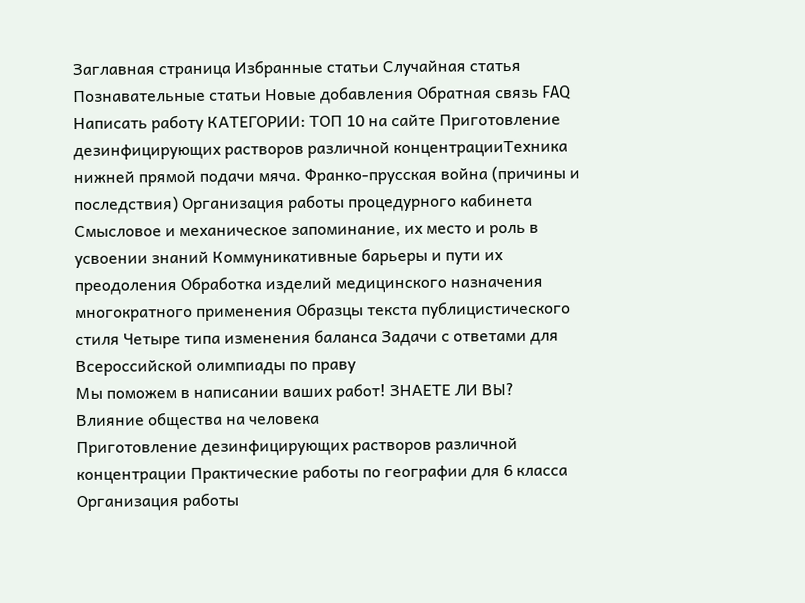Заглавная страница Избранные статьи Случайная статья Познавательные статьи Новые добавления Обратная связь FAQ Написать работу КАТЕГОРИИ: ТОП 10 на сайте Приготовление дезинфицирующих растворов различной концентрацииТехника нижней прямой подачи мяча. Франко-прусская война (причины и последствия) Организация работы процедурного кабинета Смысловое и механическое запоминание, их место и роль в усвоении знаний Коммуникативные барьеры и пути их преодоления Обработка изделий медицинского назначения многократного применения Образцы текста публицистического стиля Четыре типа изменения баланса Задачи с ответами для Всероссийской олимпиады по праву
Мы поможем в написании ваших работ! ЗНАЕТЕ ЛИ ВЫ?
Влияние общества на человека
Приготовление дезинфицирующих растворов различной концентрации Практические работы по географии для 6 класса Организация работы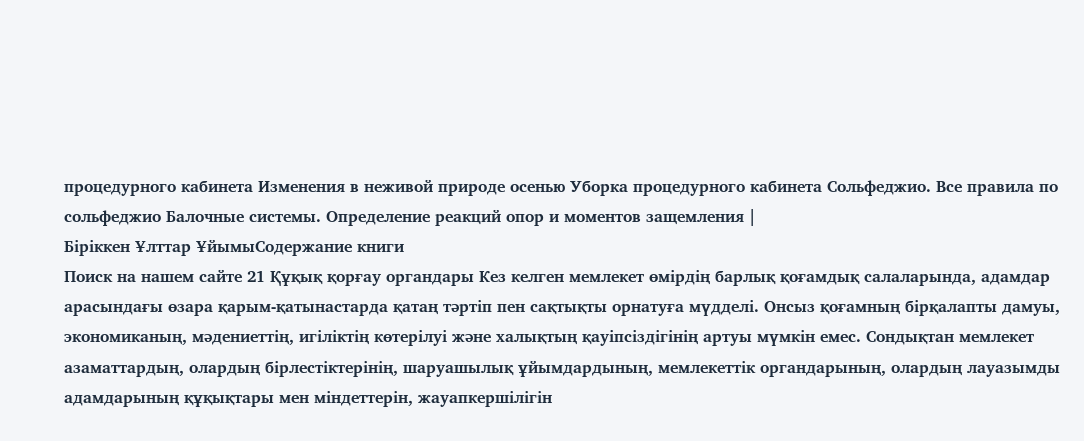процедурного кабинета Изменения в неживой природе осенью Уборка процедурного кабинета Сольфеджио. Все правила по сольфеджио Балочные системы. Определение реакций опор и моментов защемления |
Біріккен Ұлттар ҰйымыСодержание книги
Поиск на нашем сайте 21 Құқық қорғау органдары Кез келген мемлекет өмірдің барлық қоғамдық салаларында, адамдар арасындағы өзара қарым-қатынастарда қатаң тәртіп пен сақтықты орнатуға мүдделі. Онсыз қоғамның бірқалапты дамуы, экономиканың, мәдениеттің, игіліктің көтерілуі және халықтың қауіпсіздігінің артуы мүмкін емес. Сондықтан мемлекет азаматтардың, олардың бірлестіктерінің, шаруашылық ұйымдардының, мемлекеттік органдарының, олардың лауазымды адамдарының құқықтары мен міндеттерін, жауапкершілігін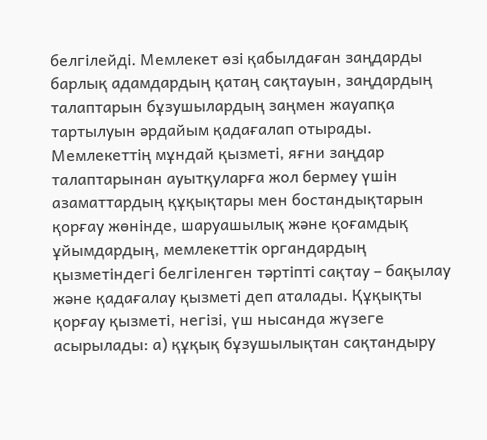белгілейді. Мемлекет өзі қабылдаған заңдарды барлық адамдардың қатаң сақтауын, заңдардың талаптарын бұзушылардың заңмен жауапқа тартылуын әрдайым қадағалап отырады. Мемлекеттің мұндай қызметі, яғни заңдар талаптарынан ауытқуларға жол бермеу үшін азаматтардың құқықтары мен бостандықтарын қорғау жөнінде, шаруашылық және қоғамдық ұйымдардың, мемлекеттік органдардың қызметіндегі белгіленген тәртіпті сақтау – бақылау және қадағалау қызметі деп аталады. Құқықты қорғау қызметі, негізі, үш нысанда жүзеге асырылады: а) құқық бұзушылықтан сақтандыру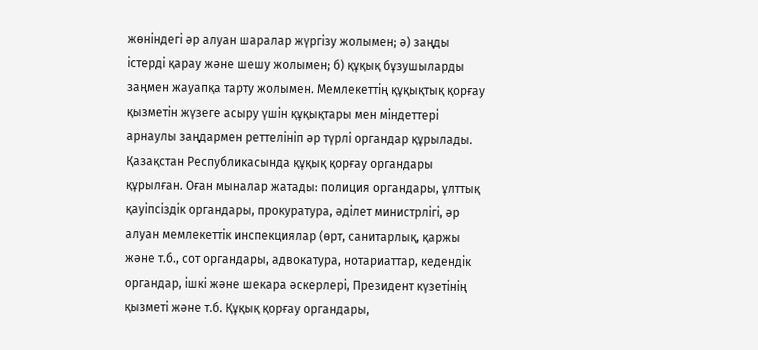жөніндегі әр алуан шаралар жүргізу жолымен; ә) заңды істерді қарау және шешу жолымен; б) құқық бұзушыларды заңмен жауапқа тарту жолымен. Мемлекеттің құқықтық қорғау қызметін жүзеге асыру үшін құқықтары мен міндеттері арнаулы заңдармен реттелініп әр түрлі органдар құрылады. Қазақстан Республикасында құқық қорғау органдары құрылған. Оған мыналар жатады: полиция органдары, ұлттық қауіпсіздік органдары, прокуратура, әділет министрлігі, әр алуан мемлекеттік инспекциялар (өрт, санитарлық, қаржы және т.б., сот органдары, адвокатура, нотариаттар, кедендік органдар, ішкі және шекара әскерлері, Президент күзетінің қызметі және т.б. Құқық қорғау органдары,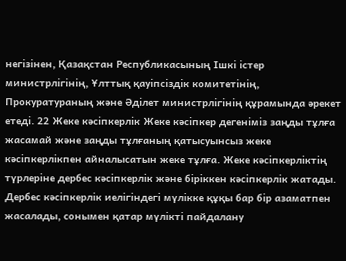негізінен, Қазақстан Республикасының Ішкі істер министрлігінің, Ұлттық қауіпсіздік комитетінің, Прокуратураның және Әділет министрлігінің құрамында әрекет етеді. 22 Жеке кәсіпкерлік Жеке кәсіпкер дегеніміз заңды тұлға жасамай және заңды тұлғаның қатысуынсыз жеке кәсіпкерлікпен айналысатын жеке тұлға. Жеке кәсіпкерліктің түрлеріне дербес кәсіпкерлік және біріккен кәсіпкерлік жатады. Дербес кәсіпкерлік иелігіндегі мүлікке құқы бар бір азаматпен жасалады, сонымен қатар мүлікті пайдалану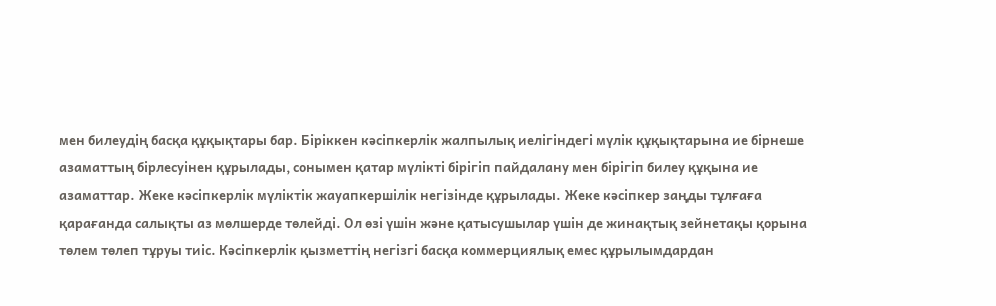мен билеудің басқа құқықтары бар. Біріккен кәсіпкерлік жалпылық иелігіндегі мүлік құқықтарына ие бірнеше азаматтың бірлесуінен құрылады, сонымен қатар мүлікті бірігіп пайдалану мен бірігіп билеу құқына ие азаматтар. Жеке кәсіпкерлік мүліктік жауапкершілік негізінде құрылады. Жеке кәсіпкер заңды тұлғаға қарағанда салықты аз мөлшерде төлейді. Ол өзі үшін және қатысушылар үшін де жинақтық зейнетақы қорына төлем төлеп тұруы тиіс. Кәсіпкерлік қызметтің негізгі басқа коммерциялық емес құрылымдардан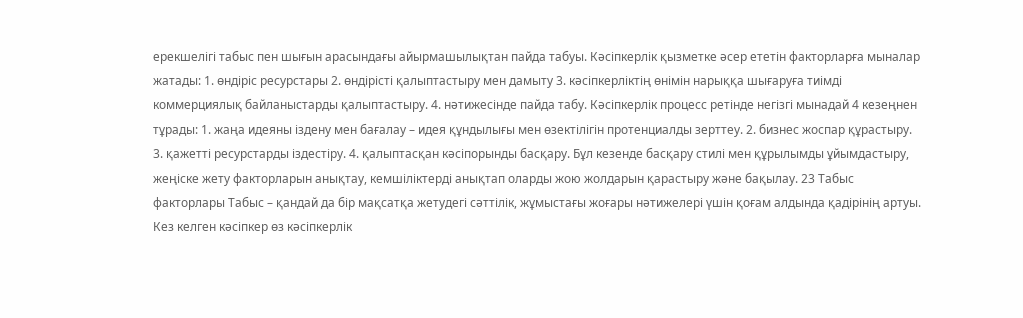ерекшелігі табыс пен шығын арасындағы айырмашылықтан пайда табуы. Кәсіпкерлік қызметке әсер ететін факторларға мыналар жатады: 1. өндіріс ресурстары 2. өндірісті қалыптастыру мен дамыту 3. кәсіпкерліктің өнімін нарыққа шығаруға тиімді коммерциялық байланыстарды қалыптастыру. 4. нәтижесінде пайда табу. Кәсіпкерлік процесс ретінде негізгі мынадай 4 кезеңнен тұрады: 1. жаңа идеяны іздену мен бағалау – идея құндылығы мен өзектілігін протенциалды зерттеу. 2. бизнес жоспар құрастыру. 3. қажетті ресурстарды іздестіру. 4. қалыптасқан кәсіпорынды басқару. Бұл кезенде басқару стилі мен құрылымды ұйымдастыру, жеңіске жету факторларын анықтау, кемшіліктерді анықтап оларды жою жолдарын қарастыру және бақылау. 23 Табыс факторлары Табыс – қандай да бір мақсатқа жетудегі сәттілік, жұмыстағы жоғары нәтижелері үшін қоғам алдында қадірінің артуы. Кез келген кәсіпкер өз кәсіпкерлік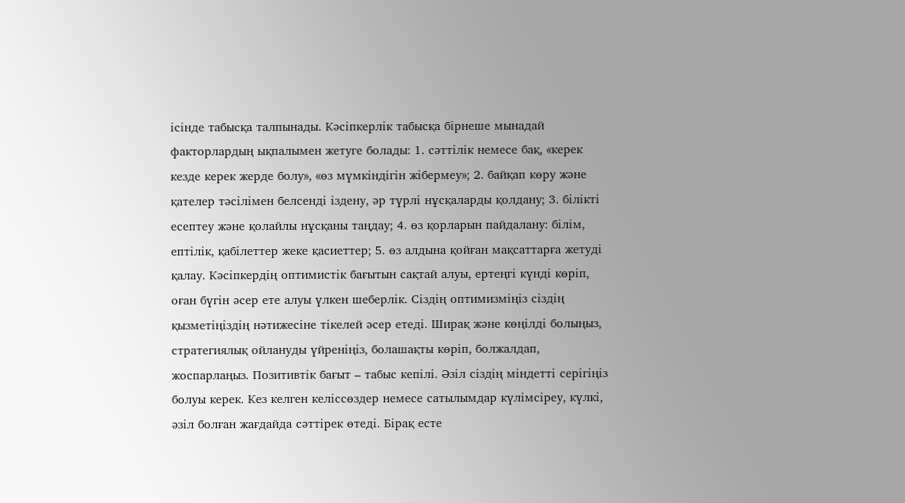ісінде табысқа талпынады. Кәсіпкерлік табысқа бірнеше мынадай факторлардың ықпалымен жетуге болады: 1. сәттілік немесе бақ, «керек кезде керек жерде болу», «өз мүмкіндігін жібермеу»; 2. байқап көру және қателер тәсілімен белсенді іздену, әр түрлі нұсқаларды қолдану; 3. білікті есептеу және қолайлы нұсқаны таңдау; 4. өз қорларын пайдалану: білім, ептілік, қабілеттер жеке қасиеттер; 5. өз алдына қойған мақсаттарға жетуді қалау. Кәсіпкердің оптимистік бағытын сақтай алуы, ертеңгі күнді көріп, оған бүгін әсер ете алуы үлкен шеберлік. Сіздің оптимизміңіз сіздің қызметіңіздің нәтижесіне тікелей әсер етеді. Ширақ және көңілді болыңыз, стратегиялық ойлануды үйреніңіз, болашақты көріп, болжалдап, жоспарлаңыз. Позитивтік бағыт – табыс кепілі. Әзіл сіздің міндетті серігіңіз болуы керек. Кез келген келіссөздер немесе сатылымдар күлімсіреу, күлкі, әзіл болған жағдайда сәттірек өтеді. Бірақ есте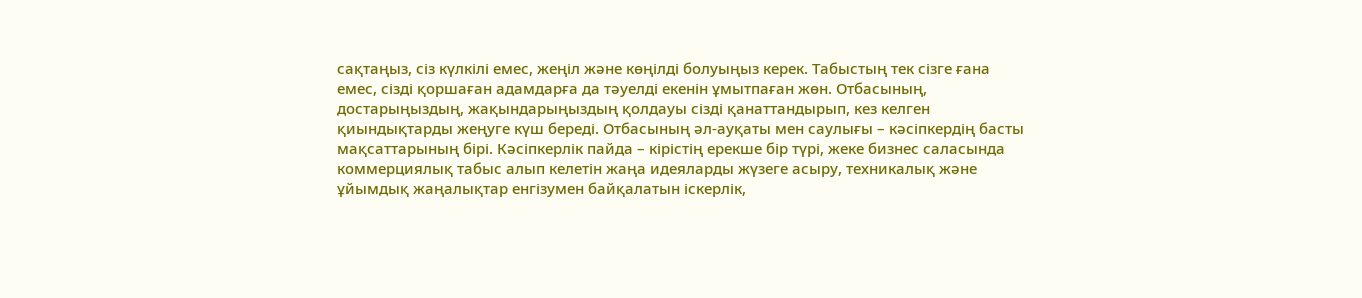сақтаңыз, сіз күлкілі емес, жеңіл және көңілді болуыңыз керек. Табыстың тек сізге ғана емес, сізді қоршаған адамдарға да тәуелді екенін ұмытпаған жөн. Отбасының, достарыңыздың, жақындарыңыздың қолдауы сізді қанаттандырып, кез келген қиындықтарды жеңуге күш береді. Отбасының әл-ауқаты мен саулығы – кәсіпкердің басты мақсаттарының бірі. Кәсіпкерлік пайда – кірістің ерекше бір түрі, жеке бизнес саласында коммерциялық табыс алып келетін жаңа идеяларды жүзеге асыру, техникалық және ұйымдық жаңалықтар енгізумен байқалатын іскерлік,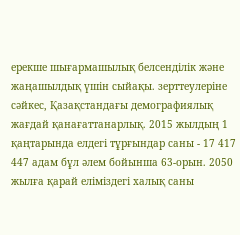ерекше шығармашылық белсенділік және жаңашылдық үшін сыйақы. зерттеулеріне сәйкес, Қазақстандағы демографиялық жағдай қанағаттанарлық. 2015 жылдың 1 қаңтарында елдегі тұрғындар саны - 17 417 447 адам бұл әлем бойынша 63-орын. 2050 жылға қарай еліміздегі халық саны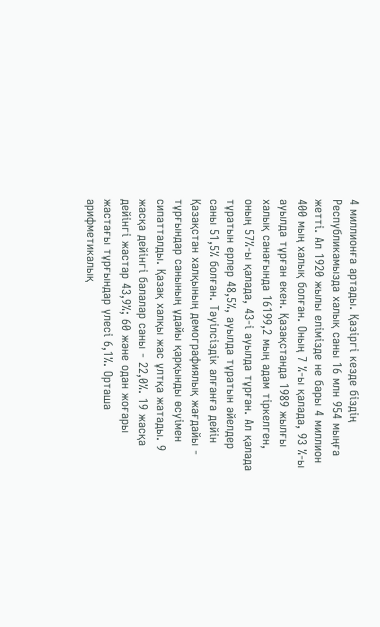4 миллионға артады. Қазіргі кезде біздің Республикамызда халық саны 16 млн 954 мыңға жетті. Ал 1920 жылы елімізде не бары 4 миллион 400 мың халық болған. Оның 7 %-ы қалада, 93 %-ы ауылда тұрған екен. Қазақстанда 1989 жылғы халық санағында 16199,2 мың адам тiркелген, оның 57%-ы қалада, 43-і ауылда тұрған. Ал қалада тұратын ерлер 48,5%, ауылда тұратын әйелдер саны 51,5% болған. Тәуілсіздік алғанға дейiн Қазақстан халқының демографиялық жағдайы - тұрғындар санының ұдайы қарқынды өсуiмен сипатталды. Қазақ халқы жас ұлтқа жатады. 9 жасқа дейiнгi балалар саны - 22,0%. 19 жасқа дейiнгi жастар 43,9%; 60 және одан жоғары жастағы тұрғындар үлесi 6,1%. Орташа арифметикалық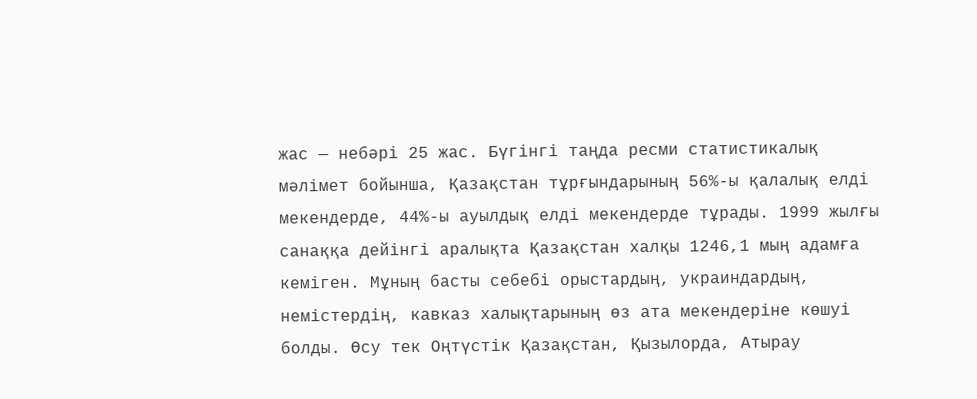жас — небәрi 25 жас. Бүгінгі таңда ресми статистикалық мәлiмет бойынша, Қазақстан тұрғындарының 56%-ы қалалық елдi мекендерде, 44%-ы ауылдық елдi мекендерде тұрады. 1999 жылғы санаққа дейiнгi аралықта Қазақстан халқы 1246,1 мың адамға кемiген. Мұның басты себебi орыстардың, украиндардың, немiстердiң, кавказ халықтарының өз ата мекендерiне көшуi болды. Өсу тек Оңтүстік Қазақстан, Қызылорда, Атырау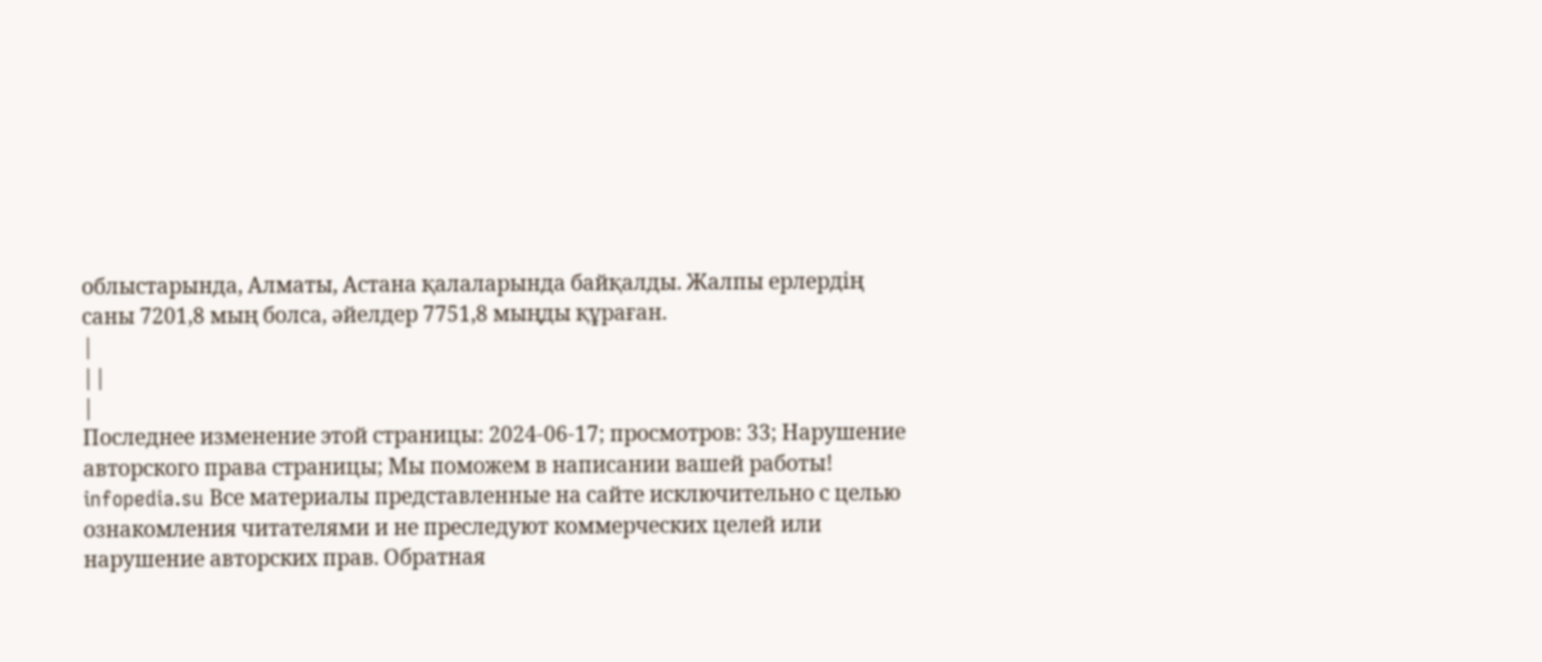облыстарында, Алматы, Астана қалаларында байқалды. Жалпы ерлердiң саны 7201,8 мың болса, әйелдер 7751,8 мыңды құраған.
|
||
|
Последнее изменение этой страницы: 2024-06-17; просмотров: 33; Нарушение авторского права страницы; Мы поможем в написании вашей работы! infopedia.su Все материалы представленные на сайте исключительно с целью ознакомления читателями и не преследуют коммерческих целей или нарушение авторских прав. Обратная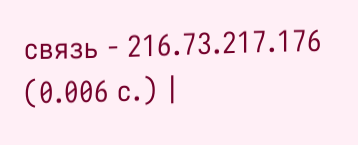связь - 216.73.217.176 (0.006 с.) |